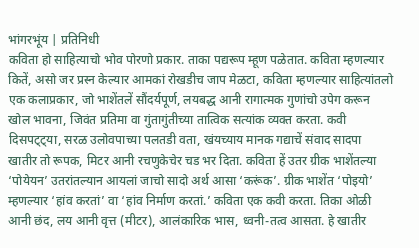भांगरभूंय | प्रतिनिधी
कविता हो साहित्याचो भोव पोरणो प्रकार. ताका पद्यरूप म्हूण पळेतात. कविता म्हणल्यार कितें, असो जर प्रस्न केल्यार आमकां रोखडीच जाप मेळटा, कविता म्हणल्यार साहित्यांतलो एक कलाप्रकार, जो भाशेंतलें सौंदर्यपूर्ण, लयबद्ध आनी रागात्मक गुणांचो उपेग करून खोल भावना, जिवंत प्रतिमा वा गुंतागुंतीच्या तात्विक सत्यांक व्यक्त करता. कवी दिसपट्ट्या, सरळ उलोवपाच्या पलतडी वता, खंयच्याय मानक गद्याचें संवाद सादपा खातीर तो रूपक, मिटर आनी रचणुकेचेर चड भर दिता. कविता हें उतर ग्रीक भाशेंतल्या ‘पोयेयन’ उतरांतल्यान आयलां जाचो सादो अर्थ आसा ‘करूंक’. ग्रीक भाशेंत ‘पोइयो’ म्हणल्यार ‘हांव करतां’ वा ‘हांव निर्माण करतां.’ कविता एक कवी करता. तिका ओळी आनी छंद, लय आनी वृत्त (मीटर), आलंकारिक भास, ध्वनी-तत्व आसता. हे खातीर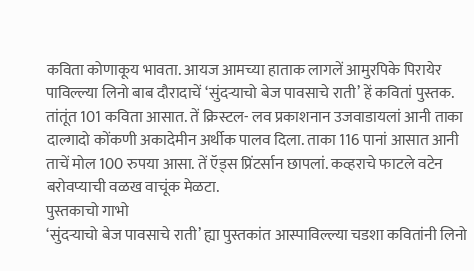कविता कोणाकूय भावता. आयज आमच्या हाताक लागलें आमुरपिके पिरायेर पाविल्ल्या लिनो बाब दौरादाचें ‘सुंदऱ्याचो बेज पावसाचे राती’ हें कवितां पुस्तक. तांतूंत 101 कविता आसात. तें क्रिस्टल- लव प्रकाशनान उजवाडायलां आनी ताका दाल्गादो कोंकणी अकादेमीन अर्थीक पालव दिला. ताका 116 पानां आसात आनी ताचें मोल 100 रुपया आसा. तें ऍड्स प्रिंटर्सान छापलां. कव्हराचे फाटले वटेन बरोवप्याची वळख वाचूंक मेळटा.
पुस्तकाचो गाभो
‘सुंदऱ्याचो बेज पावसाचे राती’ ह्या पुस्तकांत आस्पाविल्ल्या चडशा कवितांनी लिनो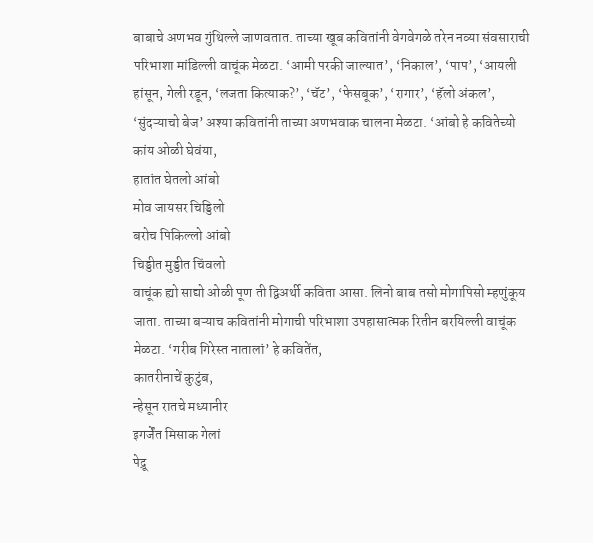बाबाचे अणभव गुंथिल्ले जाणवतात. ताच्या खूब कवितांनी वेगवेगळे तरेन नव्या संवसाराची परिभाशा मांडिल्ली वाचूंक मेळटा. ‘आमी परकी जाल्यात’, ‘निकाल’, ‘पाप’, ‘आयली हांसून, गेली रडून, ‘लजता कित्याक?’, ‘चॅट’, ‘फेसबूक’, ‘रागार’, ‘हॅलो अंकल’, ‘सुंदऱ्याचो बेज’ अश्या कवितांनी ताच्या अणभवाक चालना मेळटा. ‘आंबो हे कवितेच्यो कांय ओळी घेवंया,
हातांत घेतलो आंबो
मोव जायसर चिड्डिलो
बरोच पिकिल्लो आंबो
चिड्डीत मुड्डीत चिंवलो
वाचूंक ह्यो साद्यो ओळी पूण ती द्विअर्थी कविता आसा. लिनो बाब तसो मोगापिसो म्हणुंकूय जाता. ताच्या बऱ्याच कवितांनी मोगाची परिभाशा उपहासात्मक रितीन बरयिल्ली वाचूंक मेळटा. ‘गरीब गिरेस्त नातालां’ हे कवितेंत,
कातरीनाचें कुटुंब,
न्हेसून रातचे मध्यानीर
इगर्जेंत मिसाक गेलां
पेद्रू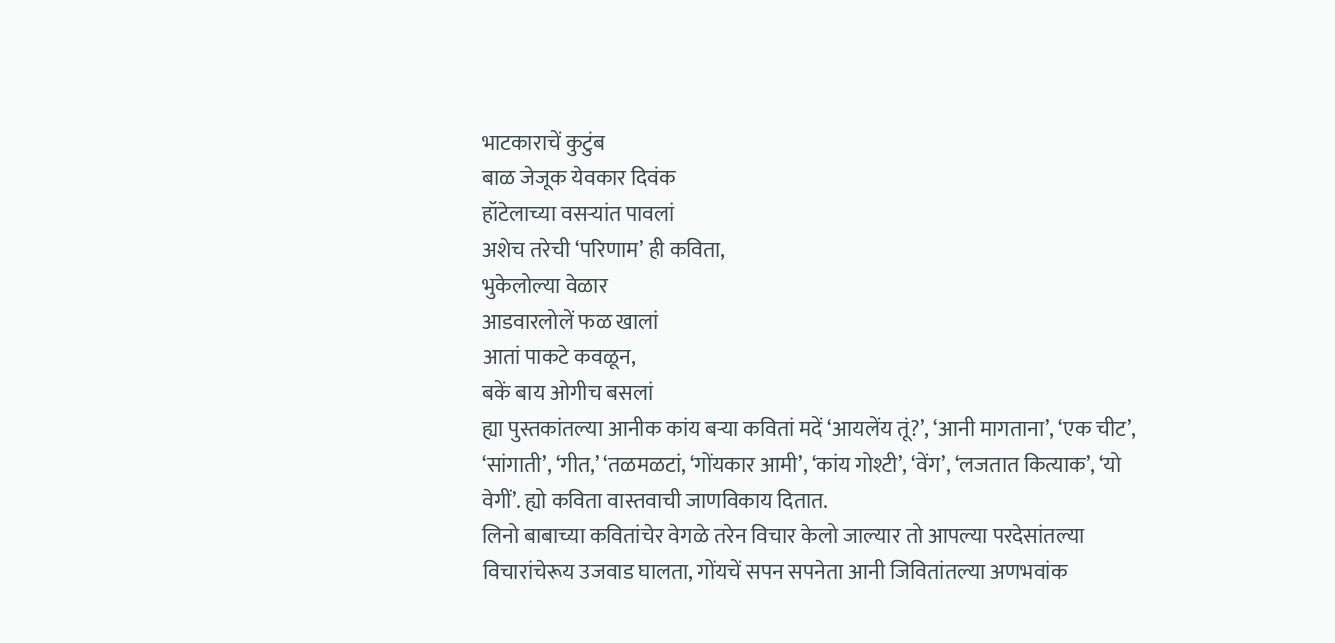भाटकाराचें कुटुंब
बाळ जेजूक येवकार दिवंक
हॉटेलाच्या वसऱ्यांत पावलां
अशेच तरेची ‘परिणाम’ ही कविता,
भुकेलोल्या वेळार
आडवारलोलें फळ खालां
आतां पाकटे कवळून,
बकें बाय ओगीच बसलां
ह्या पुस्तकांतल्या आनीक कांय बऱ्या कवितां मदें ‘आयलेंय तूं?’, ‘आनी मागताना’, ‘एक चीट’, ‘सांगाती’, ‘गीत,’ ‘तळमळटां, ‘गोंयकार आमी’, ‘कांय गोश्टी’, ‘वेंग’, ‘लजतात कित्याक’, ‘यो वेगीं’. ह्यो कविता वास्तवाची जाणविकाय दितात.
लिनो बाबाच्या कवितांचेर वेगळे तरेन विचार केलो जाल्यार तो आपल्या परदेसांतल्या विचारांचेरूय उजवाड घालता, गोंयचें सपन सपनेता आनी जिवितांतल्या अणभवांक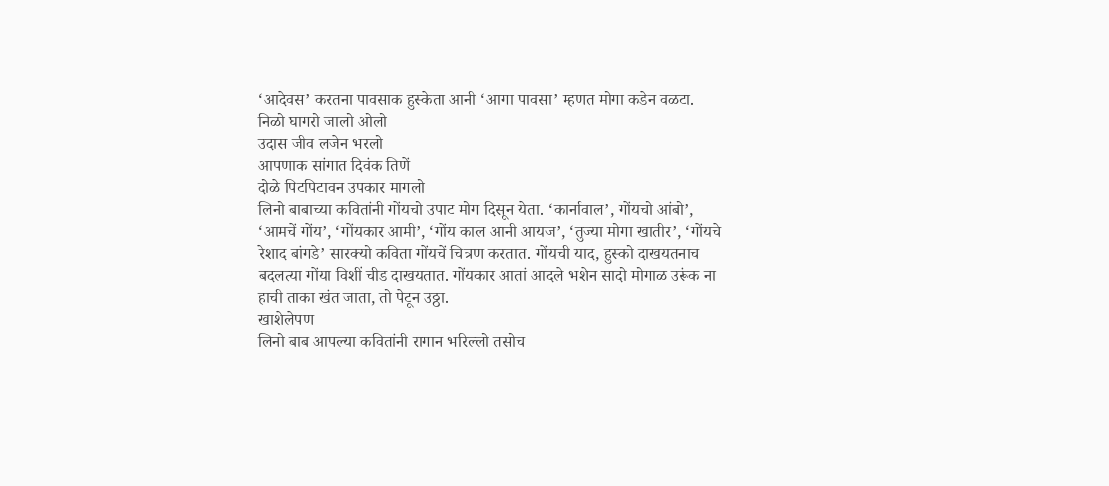‘आदेवस’ करतना पावसाक हुस्केता आनी ‘आगा पावसा’ म्हणत मोगा कडेन वळटा.
निळो घागरो जालो ओलो
उदास जीव लजेन भरलो
आपणाक सांगात दिवंक तिणें
दोळे पिटपिटावन उपकार मागलो
लिनो बाबाच्या कवितांनी गोंयचो उपाट मोग दिसून येता. ‘कार्नावाल’, गोंयचो आंबो’, ‘आमचें गोंय’, ‘गोंयकार आमी’, ‘गोंय काल आनी आयज’, ‘तुज्या मोगा खातीर’, ‘गोंयचे रेशाद बांगडे’ सारक्यो कविता गोंयचें चित्रण करतात. गोंयची याद, हुस्को दाखयतनाच बदलत्या गोंया विशीं चीड दाखयतात. गोंयकार आतां आदले भशेन सादो मोगाळ उरूंक ना हाची ताका खंत जाता, तो पेटून उठ्ठा.
खाशेलेपण
लिनो बाब आपल्या कवितांनी रागान भरिल्लो तसोच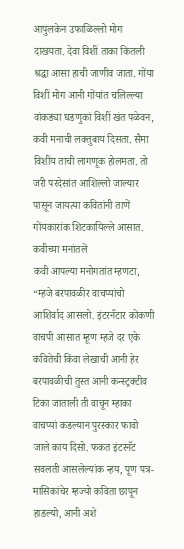आपुलकेन उफाळिल्लो मोग दाखयता. देवा विशीं ताका कितली श्रद्धा आसा हाची जाणीव जाता. गोंया विशीं मोग आनी गोंयांत चलिल्ल्या वांकड्या घडणुकां विशीं खंत पळेवन, कवी मनाची लक्तुबाय दिसता. सैमा विशींय ताची लागणूक होलमता. तो जरी परदेसांत आशिल्लो जाल्यार पासून जायत्या कवितांनी ताणें गोंयकारांक शिटकायिल्ले आसात.
कवीच्या मनांतलें
कवी आपल्या मनोगतांत म्हणटा, “म्हजे बरपावळीर वाचप्यांचो आशिर्वाद आसलो. इंटरनॅटार कोंकणी वाचपी आसात म्हूण म्हजे दर एके कवितेची किंवा लेखाची आनी हेर बरपावळीची तुस्त आनी कन्स्ट्रक्टीव टिका जाताली ती वाचून म्हाका वाचप्यां कडल्यान पुरस्कार फावो जाले काय दिसो. फकत इंटरनॅट सवलती आसलेल्यांक न्हय, पूण पत्र-मासिकांचेर म्हज्यो कविता छापून हाडल्यो, आनी अशे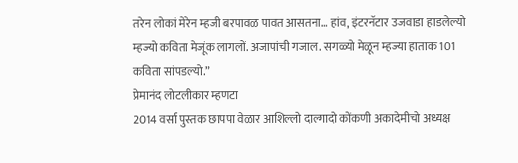तरेन लोकां मेरेन म्हजी बरपावळ पावत आसतना… हांव, इंटरनॅटार उजवाडा हाडलेल्यो म्हज्यो कविता मेजूंक लागलों. अजापांची गजाल. सगळ्यो मेळून म्हज्या हाताक 101 कविता सांपडल्यो.”
प्रेमानंद लोटलीकार म्हणटा
2014 वर्सा पुस्तक छापपा वेळार आशिल्लो दाल्गादो कोंकणी अकादेमीचो अध्यक्ष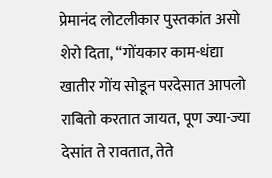प्रेमानंद लोटलीकार पुस्तकांत असो शेरो दिता, “गोंयकार काम-धंद्या खातीर गोंय सोडून परदेसात आपलो राबितो करतात जायत, पूण ज्या-ज्या देसांत ते रावतात, तेते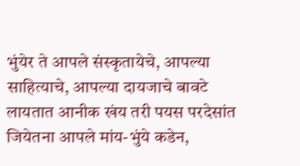भुंयेर ते आपले संस्कृतायेचे, आपल्या साहित्याचे, आपल्या दायजाचे बावटे लायतात आनीक खंय तरी पयस परदेसांत जियेतना आपले मांय-भुंये कडेन,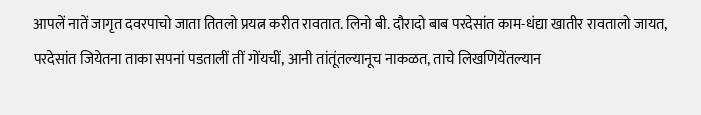आपलें नातें जागृत दवरपाचो जाता तितलो प्रयत्न करीत रावतात. लिनो बी. दौरादो बाब परदेसांत काम-धंद्या खातीर रावतालो जायत, परदेसांत जियेतना ताका सपनां पडतालीं तीं गोंयचीं, आनी तांतूंतल्यानूच नाकळत, ताचे लिखणियेंतल्यान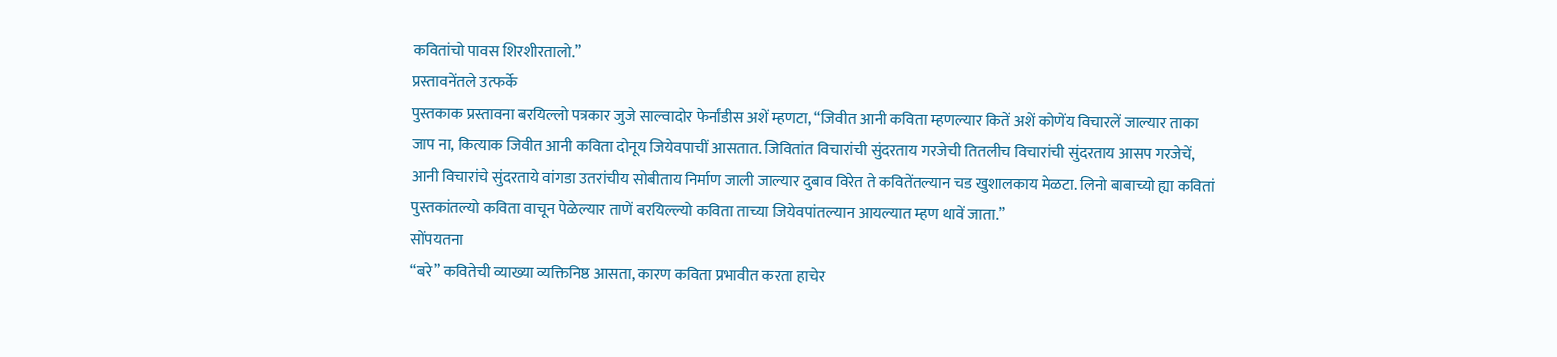कवितांचो पावस शिरशीरतालो.”
प्रस्तावनेंतले उत्फर्के
पुस्तकाक प्रस्तावना बरयिल्लो पत्रकार जुजे साल्वादोर फेर्नांडीस अशें म्हणटा, “जिवीत आनी कविता म्हणल्यार कितें अशें कोणेंय विचारलें जाल्यार ताका जाप ना, कित्याक जिवीत आनी कविता दोनूय जियेवपाचीं आसतात. जिवितांत विचारांची सुंदरताय गरजेची तितलीच विचारांची सुंदरताय आसप गरजेचें, आनी विचारांचे सुंदरताये वांगडा उतरांचीय सोबीताय निर्माण जाली जाल्यार दुबाव विरेत ते कवितेंतल्यान चड खुशालकाय मेळटा. लिनो बाबाच्यो ह्या कवितां पुस्तकांतल्यो कविता वाचून पेळेल्यार ताणें बरयिल्ल्यो कविता ताच्या जियेवपांतल्यान आयल्यात म्हण थावें जाता.”
सोंपयतना
“बरे” कवितेची व्याख्या व्यक्तिनिष्ठ आसता, कारण कविता प्रभावीत करता हाचेर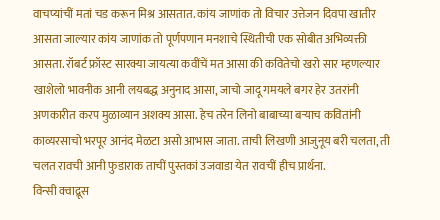वाचप्यांचीं मतां चड करून मिश्र आसतात. कांय जाणांक तो विचार उत्तेजन दिवपा खातीर आसता जाल्यार कांय जाणांक तो पूर्णपणान मनशाचे स्थितीची एक सोबीत अभिव्यक्ती आसता. रॉबर्ट फ्रॉस्ट सारक्या जायत्या कवींचें मत आसा की कवितेचो खरो सार म्हणल्यार खाशेलो भावनीक आनी लयबद्ध अनुनाद आसा, जाचो जादू गमयले बगर हेर उतरांनी अणकारीत करप मुळाव्यान अशक्य आसा. हेच तरेन लिनो बाबाच्या बऱ्याच कवितांनी काव्यरसाचो भरपूर आनंद मेळटा असो आभास जाता. ताची लिखणी आजुनूय बरी चलता, ती चलत रावची आनी फुडाराक ताचीं पुस्तकां उजवाडा येत रावचीं हीच प्रार्थना.
विन्सी क्वाद्रूस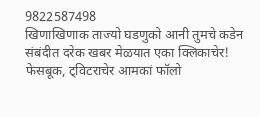9822587498
खिणाखिणाक ताज्यो घडणुको आनी तुमचे कडेन संबंदीत दरेक खबर मेळयात एका क्लिकाचेर! फेसबूक, ट्विटराचेर आमकां फॉलो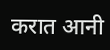करात आनी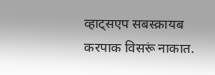व्हाट्सएप सबस्क्रायब करपाक विसरूं नाकात.